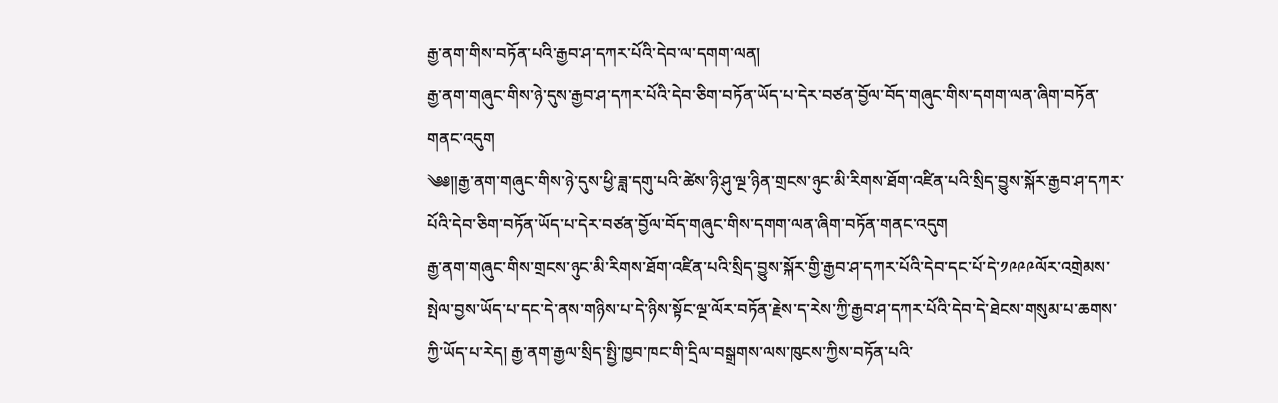རྒྱ་ནག་གིས་བཏོན་པའི་རྒྱབ་ཤ་དཀར་པོའི་དེབ་ལ་དགག་ལན།
རྒྱ་ནག་གཞུང་གིས་ཉེ་དུས་རྒྱབ་ཤ་དཀར་པོའི་དེབ་ཅིག་བཏོན་ཡོད་པ་དེར་བཙན་བྱོལ་བོད་གཞུང་གིས་དགག་ལན་ཞིག་བཏོན་གནང་འདུག
༄༅༎རྒྱ་ནག་གཞུང་གིས་ཉེ་དུས་ཕྱི་ཟླ་དགུ་པའི་ཚེས་ཉི་ཤུ་ལྔ་ཉིན་གྲངས་ཉུང་མི་རིགས་ཐོག་འཛིན་པའི་སྲིད་བྱུས་སྐོར་རྒྱབ་ཤ་དཀར་པོའི་དེབ་ཅིག་བཏོན་ཡོད་པ་དེར་བཙན་བྱོལ་བོད་གཞུང་གིས་དགག་ལན་ཞིག་བཏོན་གནང་འདུག
རྒྱ་ནག་གཞུང་གིས་གྲངས་ཉུང་མི་རིགས་ཐོག་འཛིན་པའི་སྲིད་བྱུས་སྐོར་གྱི་རྒྱབ་ཤ་དཀར་པོའི་དེབ་དང་པོ་དེ་༡༩༩༩ལོར་འགྲེམས་སྤེལ་བྱས་ཡོད་པ་དང་དེ་ནས་གཉིས་པ་དེ་ཉིས་སྟོང་ལྔ་ལོར་བཏོན་རྗེས་ད་རེས་ཀྱི་རྒྱབ་ཤ་དཀར་པོའི་དེབ་དེ་ཐེངས་གསུམ་པ་ཆགས་ཀྱི་ཡོད་པ་རེད། རྒྱ་ནག་རྒྱལ་སྲིད་སྤྱི་ཁྱབ་ཁང་གི་དྲིལ་བསྒྲགས་ལས་ཁུངས་ཀྱིས་བཏོན་པའི་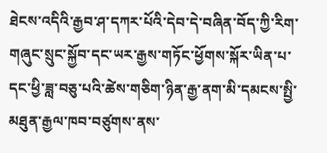ཐེངས་འདིའི་རྒྱབ་ཤ་དཀར་པོའི་དེབ་དེ་བཞིན་བོད་ཀྱི་རིག་གཞུང་སྲུང་སྐྱོབ་དང་ཡར་རྒྱས་གཏོང་ཕྱོགས་སྐོར་ཡིན་པ་དང་ཕྱི་ཟླ་བཅུ་པའི་ཚེས་གཅིག་ཉིན་རྒྱ་ནག་མི་དམངས་སྤྱི་མཐུན་རྒྱལ་ཁབ་བཙུགས་ནས་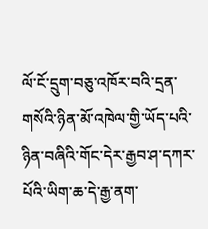ལོ་ངོ་དྲུག་བཅུ་འཁོར་བའི་དྲན་གསོའི་ཉིན་མོ་འཁེལ་གྱི་ཡོད་པའི་ཉིན་བཞིའི་གོང་དེར་རྒྱབ་ཤ་དཀར་པོའི་ཡིག་ཆ་དེ་རྒྱ་ནག་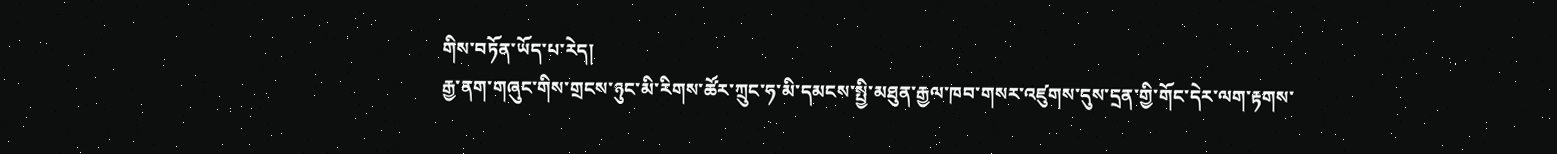གིས་བཏོན་ཡོད་པ་རེད།
རྒྱ་ནག་གཞུང་གིས་གྲངས་ཉུང་མི་རིགས་ཚོར་ཀྲུང་ཧ་མི་དམངས་སྤྱི་མཐུན་རྒྱལ་ཁབ་གསར་འཛུགས་དུས་དྲན་གྱི་གོང་དེར་ལག་རྟགས་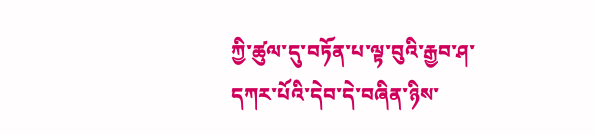ཀྱི་ཚུལ་དུ་བཏོན་པ་ལྟ་བུའི་རྒྱབ་ཤ་དཀར་པོའི་དེབ་དེ་བཞིན་ཉིས་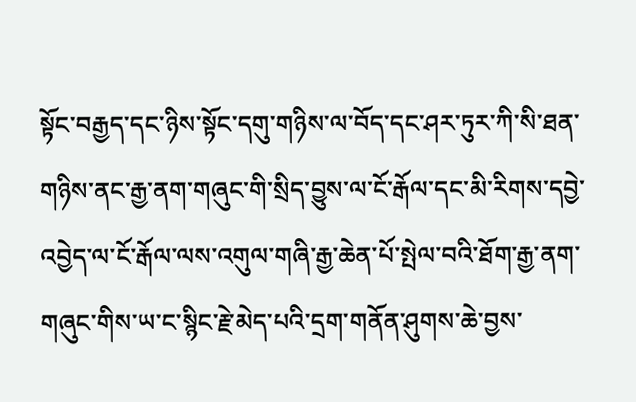སྟོང་བརྒྱད་དང་ཉིས་སྟོང་དགུ་གཉིས་ལ་བོད་དང་ཤར་ཏུར་ཀི་སི་ཐན་གཉིས་ནང་རྒྱ་ནག་གཞུང་གི་སྲིད་བྱུས་ལ་ངོ་རྒོལ་དང་མི་རིགས་དབྱེ་འབྱེད་ལ་ངོ་རྒོལ་ལས་འགུལ་གཞི་རྒྱ་ཆེན་པོ་སྤེལ་བའི་ཐོག་རྒྱ་ནག་གཞུང་གིས་ཡ་ང་སྙིང་རྗེ་མེད་པའི་དྲག་གནོན་ཤུགས་ཆེ་བྱས་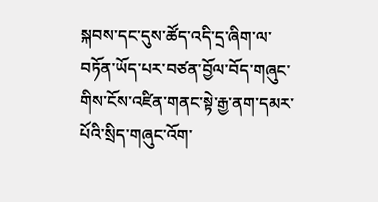སྐབས་དང་དུས་ཚོད་འདི་དྲ་ཞིག་ལ་བཏོན་ཡོད་པར་བཙན་བྱོལ་བོད་གཞུང་གིས་ངོས་འཛིན་གནང་སྟེ་རྒྱ་ནག་དམར་པོའི་སྲིད་གཞུང་འོག་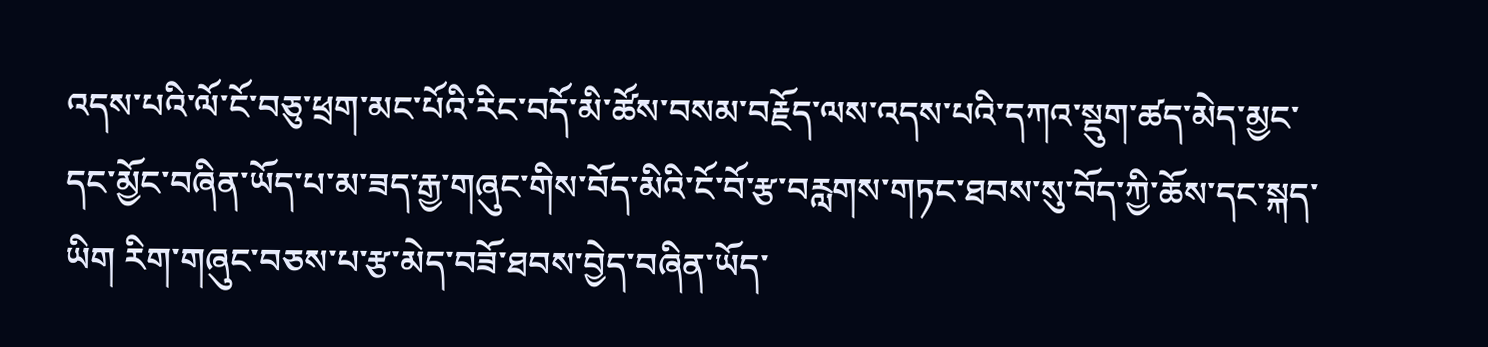འདས་པའི་ལོ་ངོ་བཅུ་ཕྲག་མང་པོའི་རིང་བདོ་མི་ཚོས་བསམ་བརྗོད་ལས་འདས་པའི་དཀའ་སྡུག་ཚད་མེད་མྱང་དང་མྱོང་བཞིན་ཡོད་པ་མ་ཟད་རྒྱ་གཞུང་གིས་བོད་མིའི་ངོ་བོ་རྩ་བརླགས་གཏང་ཐབས་སུ་བོད་ཀྱི་ཆོས་དང་སྐད་ཡིག རིག་གཞུང་བཅས་པ་རྩ་མེད་བཟོ་ཐབས་བྱེད་བཞིན་ཡོད་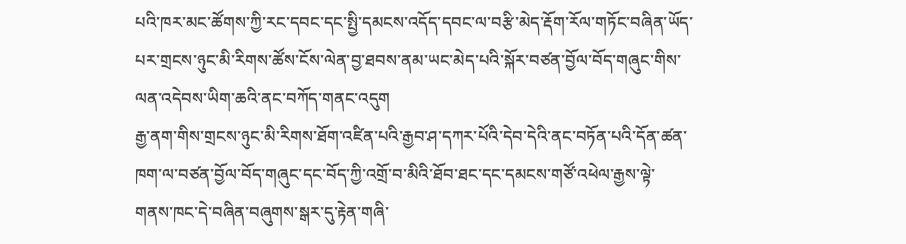པའི་ཁར་མང་ཚོགས་ཀྱི་རང་དབང་དང་སྤྱི་དམངས་འདོད་དབང་ལ་བརྩི་མེད་རྡོག་རོལ་གཏོང་བཞིན་ཡོད་པར་གྲངས་ཉུང་མི་རིགས་ཚོས་ངོས་ལེན་བྱ་ཐབས་ནམ་ཡང་མེད་པའི་སྐོར་བཙན་བྱོལ་བོད་གཞུང་གིས་ལན་འདེབས་ཡིག་ཆའི་ནང་བཀོད་གནང་འདུག
རྒྱ་ནག་གིས་གྲངས་ཉུང་མི་རིགས་ཐོག་འཛིན་པའི་རྒྱབ་ཤ་དཀར་པོའི་དེབ་དེའི་ནང་བཏོན་པའི་དོན་ཚན་ཁག་ལ་བཙན་བྱོལ་བོད་གཞུང་དང་བོད་ཀྱི་འགྲོ་བ་མིའི་ཐོབ་ཐང་དང་དམངས་གཙོ་འཕེལ་རྒྱས་ལྟེ་གནས་ཁང་དེ་བཞིན་བཞུགས་སྒར་དུ་རྟེན་གཞི་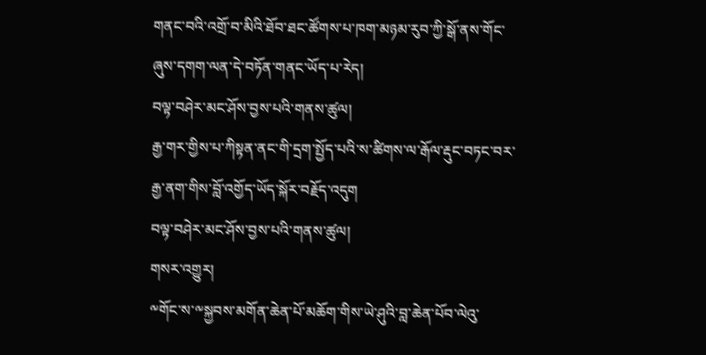གནང་བའི་འགྲོ་བ་མིའི་ཐོབ་ཐང་ཚོགས་པ་ཁག་མཉམ་རུབ་ཀྱི་སྒོ་ནས་གོང་ཞུས་དགག་ལན་དེ་བཏོན་གནང་ཡོད་པ་རེད།
བལྟ་བཤེར་མང་ཤོས་བྱས་པའི་གནས་ཚུལ།
རྒྱ་གར་གྱིས་པ་ཀིསྟན་ནང་གི་དྲག་སྤྱོད་པའི་ས་ཚིགས་ལ་རྒོལ་རྡུང་བཏང་བར་རྒྱ་ནག་གིས་བློ་འགྱོད་ཡོད་སྐོར་བརྗོད་འདུག
བལྟ་བཤེར་མང་ཤོས་བྱས་པའི་གནས་ཚུལ།
གསར་འགྱུར།
༸གོང་ས་༸སྐྱབས་མགོན་ཆེན་པོ་མཆོག་གིས་ཡེ་ཤུའི་བླ་ཆེན་པོབ་ལེའུ་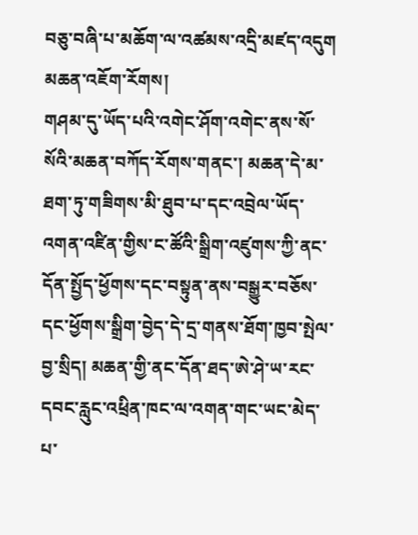བཅུ་བཞི་པ་མཆོག་ལ་འཚམས་འདྲི་མཛད་འདུག
མཆན་འཇོག་རོགས།
གཤམ་དུ་ཡོད་པའི་འགེང་ཤོག་འགེང་ནས་སོ་སོའི་མཆན་བཀོད་རོགས་གནང་། མཆན་དེ་མ་ཐག་ཏུ་གཟིགས་མི་ཐུབ་པ་དང་འབྲེལ་ཡོད་འགན་འཛིན་གྱིས་ང་ཚོའི་སྒྲིག་འཛུགས་ཀྱི་ནང་དོན་སྤྱོད་ཕྱོགས་དང་བསྟུན་ནས་བསྒྱུར་བཅོས་དང་ཕྱོགས་སྒྲིག་བྱེད་དེ་དྲ་གནས་ཐོག་ཁྱབ་སྤེལ་བྱ་སྲིད། མཆན་གྱི་ནང་དོན་ཐད་ཨེ་ཤེ་ཡ་རང་དབང་རླུང་འཕྲིན་ཁང་ལ་འགན་གང་ཡང་མེད་པ་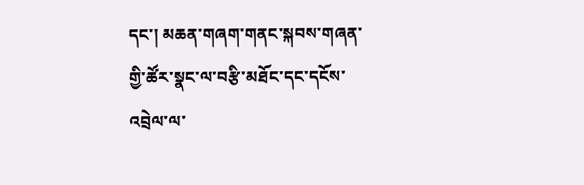དང་། མཆན་གཞག་གནང་སྐབས་གཞན་གྱི་ཚོར་སྣང་ལ་བརྩི་མཐོང་དང་དངོས་འབྲེལ་ལ་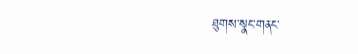ཐུགས་སྣང་གནང་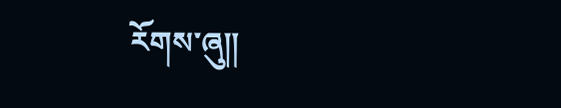རོགས་ཞུ༎